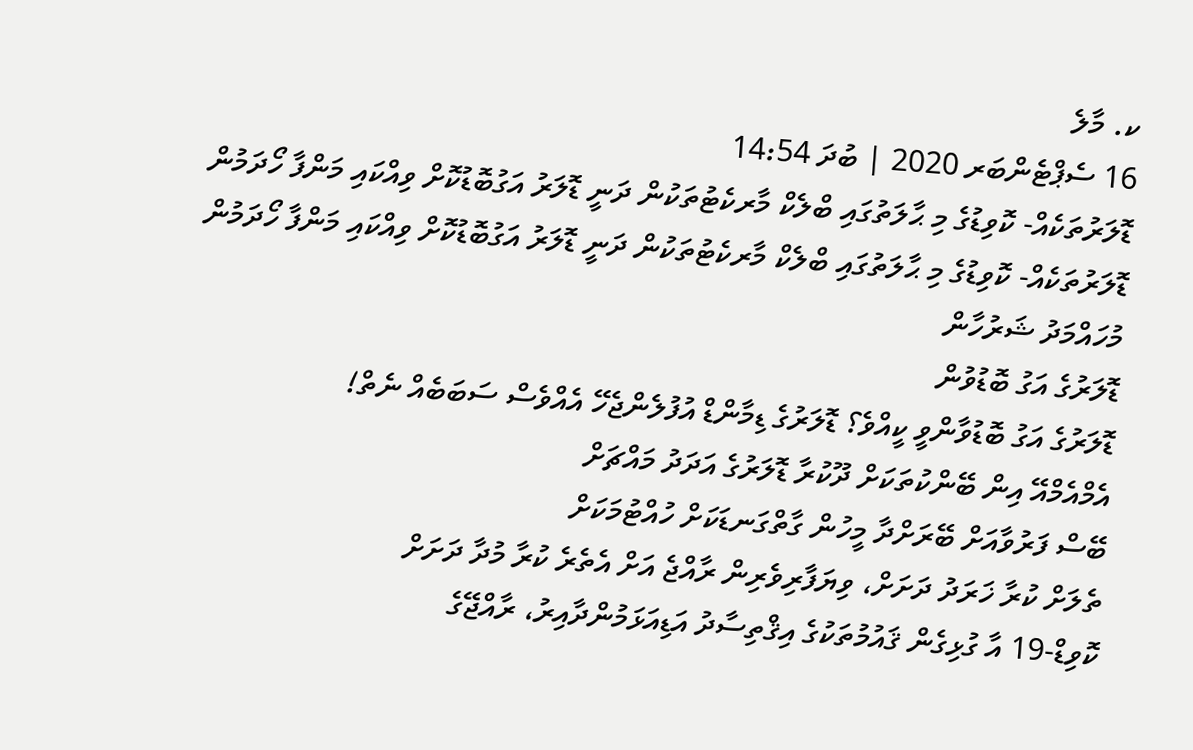ކ. މާލެ
16 ސެޕްޓެންބަރ 2020 | ބުދަ 14:54
ޑޮލަރުތަކެއް- ކޮވިޑުގެ މި ޙާލަތުގައި ބްލެކް މާރކެޓުތަކުން ދަނީ ޑޮލަރު އަގުބޮޑުކޮށް ވިއްކައި މަންފާ ހޯދަމުން
ޑޮލަރުތަކެއް- ކޮވިޑުގެ މި ޙާލަތުގައި ބްލެކް މާރކެޓުތަކުން ދަނީ ޑޮލަރު އަގުބޮޑުކޮށް ވިއްކައި މަންފާ ހޯދަމުން
މުހައްމަދު ޝަރުހާން
ޑޮލަރުގެ އަގު ބޮޑުވުން
ޑޮލަރުގެ އަގު ބޮޑުވާންވީ ކީއްވެ؟ ޑޮލަރުގެ ޑިމާންޑް އުފުލެންޖެހޭ އެއްވެސް ސަބަބެއް ނެތް!
އެމްއެމްއޭ އިން ބޭންކުތަކަށް ދޫކުރާ ޑޮލަރުގެ އަދަދު މައްޗަށް
ބޭސް ފަރުވާއަށް ބޭރަށްދާ މީހުން ގާތްގަނޑަކަށް ހުއްޓުމަކަށް
ތެލަށް ކުރާ ޚަރަދު ދަށަށް، ވިޔަފާރިވެރިން ރާއްޖެ އަށް އެތެރެ ކުރާ މުދާ ދަށަށް
ކޮވިޑް-19 އާ ގުޅިގެން ޤައުމުތަކުގެ އިޤްތިސާދު އަޑިއަޅަމުންދާއިރު، ރާއްޖޭގެ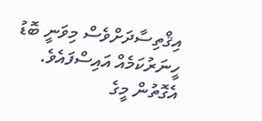އިޤްތިސާދަށްވެސް މިވަނީ ބޮޑު ހީނަރުކަމެއް އައިސްފައެވެ. އެގޮތުން މީގެ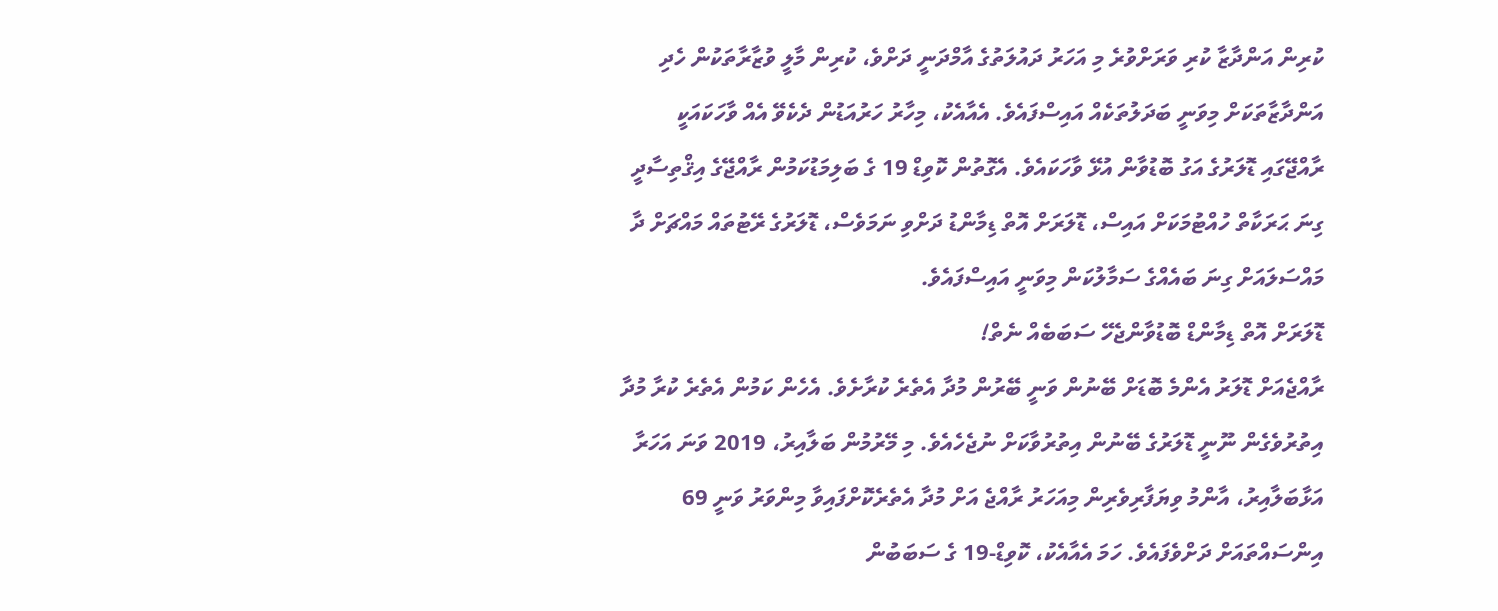ކުރިން އަންދާޒާ ކުރި ވަރަށްވުރެ މި އަހަރު ދައުލަތުގެ އާމްދަނީ ދަށްވެ، ކުރިން މާލީ ވުޒާރާތަކުން ހެދި އަންދާޒާތަކަށް މިވަނީ ބަދަލުތަކެއް އައިސްފައެވެ. އެއާއެކު، މިހާރު ހަރުއަޑުން ދެކެވޭ އެއް ވާހަކައަކީ ރާއްޖޭގައި ޑޮލަރުގެ އަގު ބޮޑުވާން އުޅޭ ވާހަކައެވެ. އެގޮތުން ކޮވިޑް 19 ގެ ބަލިމަޑުކަމުން ރާއްޖޭގެ އިޤްތިސާދީ ގިނަ ޙަރަކާތް ހުއްޓުމަކަށް އައިސް، ޑޮލަރަށް އޮތް ޑިމާންޑު ދަށްވި ނަމަވެސް، ޑޮލަރުގެ ރޭޓުތައް މައްޗަށް ދާ މައްސަލައަށް ގިނަ ބައެއްގެ ސަމާލުކަން މިވަނީ އައިސްފައެވެ.
ޑޮލަރަށް އޮތް ޑިމާންޑް ބޮޑުވާންޖެހޭ ސަބަބެއް ނެތް!
ރާއްޖެއަށް ޑޮލަރު އެންމެ ބޮޑަށް ބޭނުން ވަނީ ބޭރުން މުދާ އެތެރެ ކުރާށެވެ. އެހެން ކަމުން އެތެރެ ކުރާ މުދާ އިތުރުވެގެން ނޫނީ ޑޮލަރުގެ ބޭނުން އިތުރުވާކަށް ނުޖެހެއެވެ. މި މޭރުމުން ބަލާއިރު، 2019 ވަނަ އަހަރާ އަޅާބަލާއިރު، އާންމު ވިޔަފާރިވެރިން މިއަހަރު ރާއްޖެ އަށް މުދާ އެތެރެކޮށްފައިވާ މިންވަރު ވަނީ 69 އިންސައްތައަށް ދަށްވެފައެވެ. ހަމަ އެއާއެކު، ކޮވިޑް-19 ގެ ސަބަބުން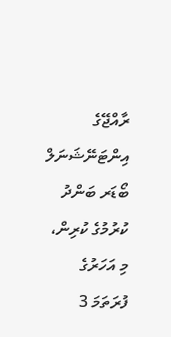ރާއްޖޭގެ އިންޓަނޭޝަނަލް ބޯޑަރ ބަންދު ކުރުމުގެ ކުރިން، މި އަހަރުގެ ފުރަތަމަ 3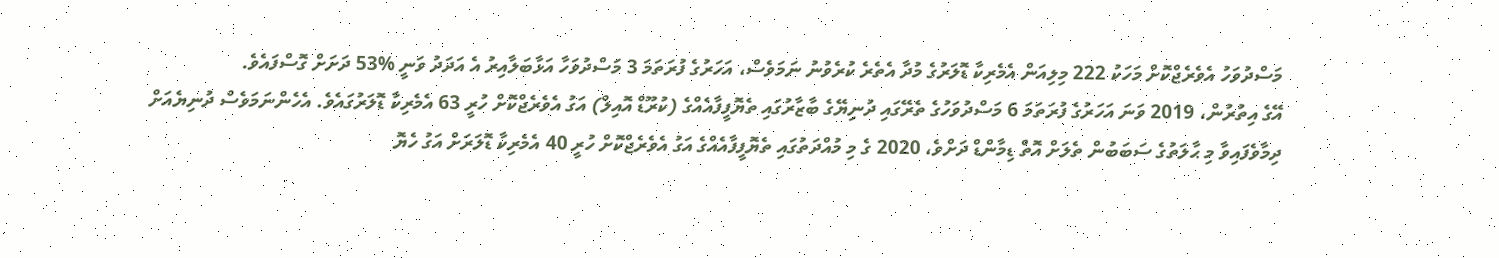މަސްދުވަހު އެވެރެޖްކޮށް މަހަކު 222 މިލިއަން އެމެރިކާ ޑޮލަރުގެ މުދާ އެތެރެ ކުރެވުނު ނަމަވެސް، އަހަރުގެ ފުރަތަމަ 3 މަސްދުވަހާ އަޅާބަލާއިރު އެ އަދަދު ވަނީ %53 ދަށަށް ގޮސްފައެވެ.
އޭގެ އިތުރުން، 2019 ވަނަ އަހަރުގެ ފުރަތަމަ 6 މަސްދުވަހުގެ ތެރޭގައި ދުނިޔޭގެ ބާޒާރުގައި ތެޔޮފީފާއެއްގެ (ކުރޫޑް އޮއިލް) އަގު އެވެރެޖްކޮށް ހުރީ 63 އެމެރިކާ ޑޮލަރުގައެވެ. އެހެންނަމަވެސް ދުނިޔެއަށް ދިމާވެފައިވާ މި ޙާލަތުގެ ސަބަބުން ތެލަށް އޮތް ޑިމާންޑް ދަށްވެ، 2020 ގެ މި މުއްދަތުގައި ތެޔޮފީފާއެއްގެ އަގު އެވެރެޖްކޮށް ހުރީ 40 އެމެރިކާ ޑޮލަރަށް އަގު ހެޔޮ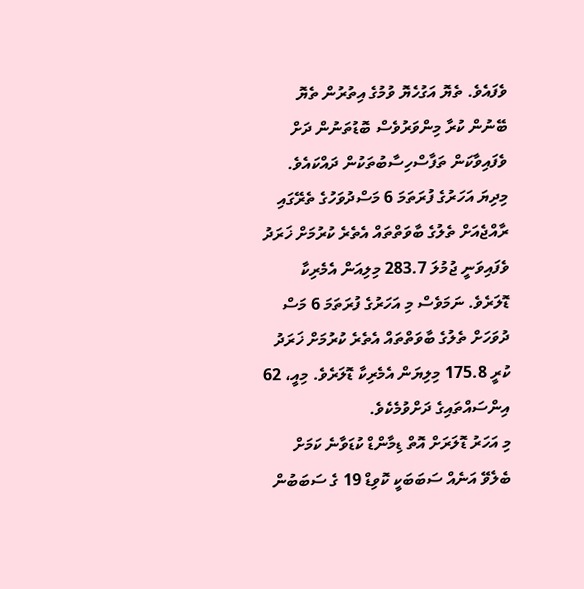ވެފައެވެ. ތެޔޮ އަގުހެޔޮ ވުމުގެ އިތުރުން ތެޔޮ ބޭނުން ކުރާ މިންވަރުވެސް ބޮޑުތަނުން ދަށް ވެފައިވާކަން ތަފާސްހިސާބުތަކުން ދައްކައެވެ.
މިދިޔަ އަހަރުގެ ފުރަތަމަ 6 މަސްދުވަހުގެ ތެރޭގައި ރާއްޖެއަށް ތެލުގެ ބާވަތްތައް އެތެރެ ކުރުމަށް ޚަރަދު ވެފައިވަނީ ޖުމުލަ 283.7 މިލިއަން އެމެރިކާ ޑޮލަރެވެ. ނަމަވެސް މި އަހަރުގެ ފުރަތަމަ 6 މަސް ދުވަހަށް ތެލުގެ ބާވަތްތައް އެތެރެ ކުރުމަށް ޚަރަދު ކުރީ 175.8 މިލިޔަން އެމެރިކާ ޑޮލަރެވެ. މިއީ، 62 އިންސައްތައިގެ ދަށްވުމެކެވެ.
މި އަހަރު ޑޮލަރަށް އޮތް ޑިމާންޑް ކުޑަވާނެ ކަމަށް ބެލެވޭ އަނެއް ސަބަބަކީ ކޮވިޑް 19 ގެ ސަބަބުން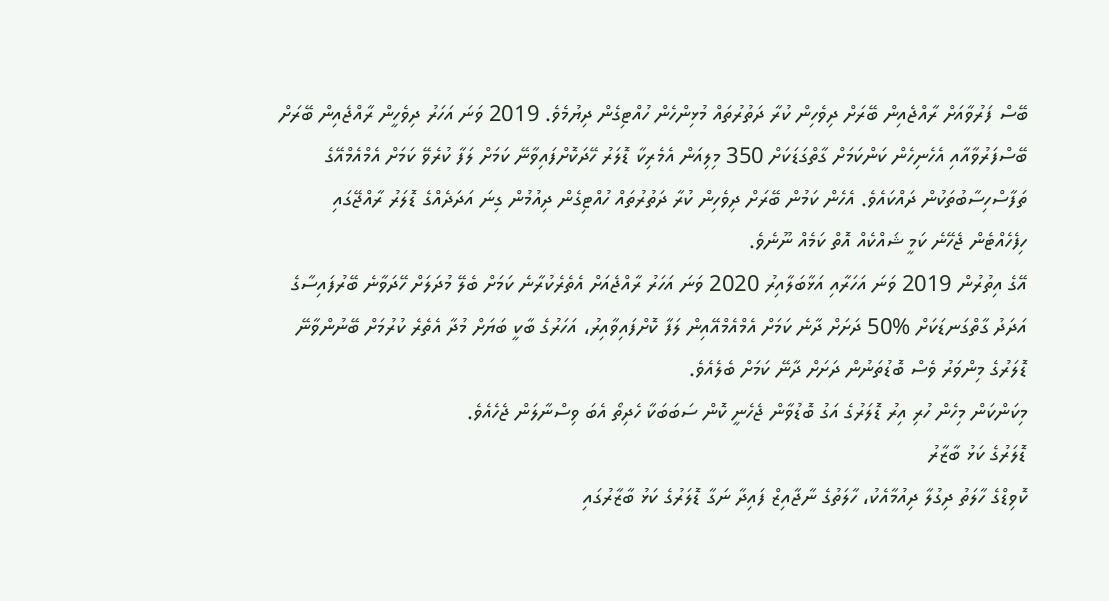ބޭސް ފަރުވާއަށް ރާއްޖެއިން ބޭރަށް ދިވެހިން ކުރާ ދަތުރުތައް މުޅިންހެން ހުއްޓިގެން ދިޔުމެވެ. 2019 ވަނަ އަހަރު ދިވެހީން ރާއްޖެއިން ބޭރަށް ބޭސްފަރުވާއާއި އެހެނިހެން ކަންކަމަށް ގާތްގަޑަކަށް 350 މިލިއަން އެމެރިކާ ޑޮލަރު ހޭދަކޮށްފައިވާނޭ ކަމަށް ލަފާ ކުރެވޭ ކަމަށް އެމްއެމްއޭގެ ތަފާސްހިސާބުތަކުން ދައްކައެވެ. އެހެން ކަމުން ބޭރަށް ދިވެހިން ކުރާ ދަތުރުތައް ހުއްޓިގެން ދިއުމުން ގިނަ އަދަދެއްގެ ޑޮލަރު ރާއްޖޭގައި ހިފެހެއްޓެން ޖެހޭނެ ކަމީ ޝައްކެއް އޮތް ކަމެއް ނޫނެވެ.
އޭގެ އިތުރުން 2019 ވަނަ އަހަރާއި އަޅާބަލާއިރު 2020 ވަނަ އަހަރު ރާއްޖެއަށް އެތެރެކުރާނެ ކަމަށް ބެލޭ މުދަލަށް ހޭދަވާނެ ބޭރުފައިސާގެ އަދަދު ގާތްގަނޑަކަށް %50 ދަށަށް ދާނެ ކަމަށް އެމްއެމްއޭއިން ލަފާ ކޮށްފައިވާއިރު، އަހަރުގެ ބާކީ ބަޔަށް މުދާ އެތެރެ ކުރުމަށް ބޭނުންވާނޭ ޑޮލަރުގެ މިންވަރު ވެސް ބޮޑުތަނުން ދަށަށް ދާނޭ ކަމަށް ބެލެއެވެ.
މިކަންކަން މިހެން ހުރި އިރު ޑޮލަރުގެ އަގު ބޮޑުވާން ޖެހެނީ ކޮން ސަބަބަކާ ހެދިތޯ އެބަ ވިސްނާލަން ޖެހެއެވެ.
ޑޮލަރުގެ ކަޅު ބާޒާރު
ކޮވިޑްގެ ހާލަތު ދިގުލާ ދިއުމާއެކު، ހާލަތުގެ ނާޖާއިޒް ފައިދާ ނަގާ ޑޮލަރުގެ ކަޅު ބާޒާރުގައި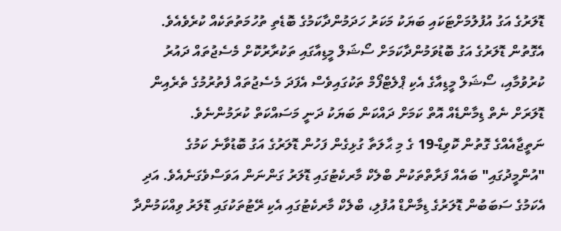ޑޮލަރުގެ އަގު އުފުލުމަށްޓަކައި ބަޔަކު މަކަރު ހަދަމުންދާކަމުގެ ބޮޑެތި ތުހުމަތުތަކެއް ކުރެވެއެވެ. އެގޮތުން ޑޮލަރުގެ އަގު ބޮޑުވަމުންދާކަމަށް ސޯޝަލް މީޑިއާގައި ތަކުރާރުކޮށް މެސެޖުތައް ދައުރު ކުރުވުމާއި، ސޯޝަލް މީޑިއާގެ އެކި ޕްލެޓްފޯމް ތަކުގައިވެސް އެފަދަ މެސެޖުތައް ފެތުރުމުގެ ތެރެއިން ޑޮލަރަށް ނެތް ޑިމާންޑެއް އޮތް ކަމަށް ދައްކަން ބަޔަކު ދަނީ މަސައްކަތް ކުރަމުންނެވެ.
ނަތީޖާއެއްގެ ގޮތުން ކޮވިޑް-19 ގެ މި ޙާލަތާ ގުޅިގެން ފަހުން ޑޮލަރުގެ އަގު ބޮޑުވާނެ ކަމުގެ "އުންމީދުގައި" ބައެއް ފަރާތްތަކުން ބްލެކް މާރކެޓުގައި ޑޮލަރު ގަންނަން އަވަސްވެގަނެއެވެ. އަދި އެކަމުގެ ސަބަބުން ޑޮލަރުގެ ޑިމާންޑް އުފުލި، ބްލެކް މާރކެޓުގައި އެކި ރޭޓުތަކުގައި ޑޮލަރު ވިއްކަމުންދާ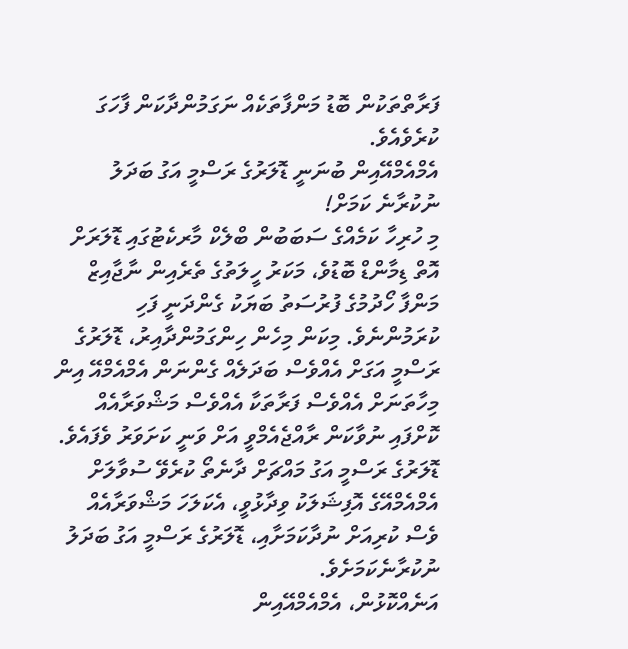ފަރާތްތަކުން ބޮޑު މަންފާތަކެއް ނަގަމުންދާކަން ފާހަގަ ކުރެވެއެވެ.
އެމްއެމްއޭއިން ބުނަނީ ޑޮލަރުގެ ރަސްމީ އަގު ބަދަލު ނުކުރާނެ ކަމަށް!
މި ހުރިހާ ކަމެއްގެ ސަބަބުން ބްލެކް މާރކެޓުގައި ޑޮލަރަށް އޮތް ޑިމާންޑް ބޮޑުވެ، މަކަރު ހީލަތުގެ ތެރެއިން ނާޖާއިޒް މަންފާ ހޯދުމުގެ ފުރުސަތު ބަޔަކު ގެންދަނީ ފަހި ކުރަމުންނެވެ. މިކަން މިހެން ހިންގަމުންދާއިރު، ޑޮލަރުގެ ރަސްމީ އަގަށް އެއްވެސް ބަދަލެއް ގެންނަން އެމްއެމްއޭ އިން މިހާތަނަށް އެއްވެސް ފަރާތަކާ އެއްވެސް މަޝްވަރާއެއް ކޮށްފައި ނުވާކަން ރާއްޖެއެމްވީ އަށް ވަނީ ކަށަވަރު ވެފައެވެ. ޑޮލަރުގެ ރަސްމީ އަގު މައްޗަށް ދާނެތޯ ކުރެވޭ ސުވާލަށް އެމްއެމްއޭގެ އޮފިޝަލަކު ވިދާޅުވީ، އެކަލަހަ މަޝްވަރާއެއް ވެސް ކުރިއަށް ނުދާކަމަށާއި، ޑޮލަރުގެ ރަސްމީ އަގު ބަދަލު ނުކުރާނެކަމަށެވެ.
އަނެއްކޮޅުން، އެމްއެމްއޭއިން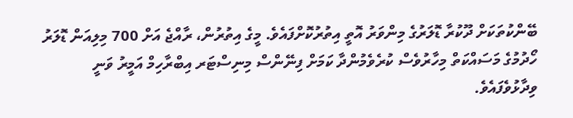ބޭންކުތަކަށް ދޫކުރާ ޑޮލަރުގެ މިންވަރު އޮތީ އިތުރުކޮށްފައެވެ. މީގެ އިތުރުން، ރާއްޖެ އަށް 700 މިލިއަން ޑޮލަރު ހޯދުމުގެ މަސައްކަތް މިހާރުވެސް ކުރެވެމުންދާ ކަމަށް ފިނޭންސް މިނިސްޓަރ އިބްރާހިމް އަމީރު ވަނީ ވިދާޅުވެފައެވެ.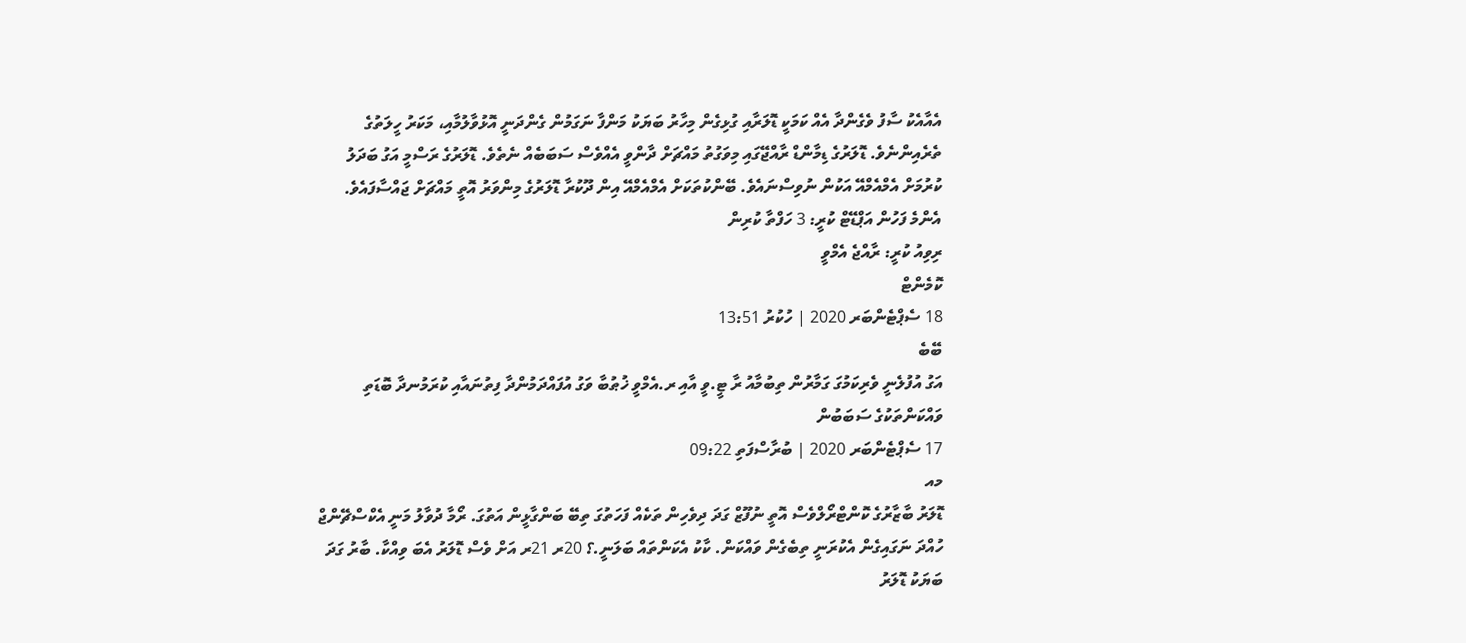އެއާއެކު ސާފު ވެގެންދާ އެއް ކަމަކީ ޑޮލަރާއި ގުޅިގެން މިހާރު ބަޔަކު މަންފާ ނަގަމުން ގެންދަނީ އޮޅުވާލުމާއި، މަކަރު ހީލަތުގެ ތެރެއިންނެވެ. ޑޮލަރުގެ ޑިމާންޑް ރާއްޖޭގައި މިވަގުތު މައްޗަށް ދާންވީ އެއްވެސް ސަބަބެއް ނެތެވެ. ޑޮލަރުގެ ރަސްމީ އަގު ބަދަލު ކުރުމަށް އެމްއެމްއޭ އަކުން ނުވިސްނައެވެ. ބޭންކުތަކަށް އެމްއެމްއޭ އިން ދޫކުރާ ޑޮލަރުގެ މިންވަރު އޮތީ މައްޗަށް ޖައްސާފައެވެ.
އެންމެ ފަހުން އަޕްޑޭޓް ކުރީ: 3 ހަފްތާ ކުރިން
ރިވިއު ކުރީ: ރާއްޖެ އެމްވީ
ކޮމެންޓް
18 ސެޕްޓެންބަރ 2020 | ހުކުރު 13:51
ބޭބެ
އަގު އުފުލެނީ ވެރިކަމުގަ ގަމާރުން ތިބުމާއު ރާ ޓީ.ވީ އާއި ރ.އެމްވީ ޚުޠުބާ ވަގު އުފައްދަމުންދާ ފިތުނައާއި ކުރަމުނދާ ބޮޑަތި ވައްކަންތަކުގެ ސަބަބުން
17 ސެޕްޓެންބަރ 2020 | ބުރާސްފަތި 09:22
މއ
ޑޮލަރު ބާޒާރުގެ ކޮންޓްރޯލްވެސް އޮތީ ނުފޫޒް ގަދަ ދިވެހިން ތަކެއް ފަހަތުގަ ތިބޭ ބަންގާޅީން އަތުގަ. ރޯމާ ދުވާލު މަނީ އެކްސްޗޭންޖް ހުއްދަ ނަގައިގެން އެކުރަނީ ތިބެގެން ވައްކަން. ކާކު އެކަންތައް ބަލަނީ.؟ 20ރ 21ރ އަށް ވެސް ޑޮލަރު އެބަ ވިއްކާ. ބާރު ގަދަ ބަޔަކު ޑޮލަރު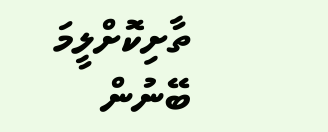ތާށިކޮށްލީމަ ބޭނުން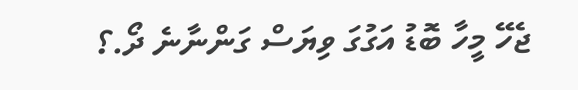ޖެހޭ މީހާ ބޮޑު އަގުގަ ވިޔަސް ގަންނާނެ ދޯ.؟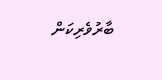ބާރުވެރިކަން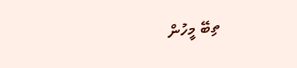ތިބޭ މީހުން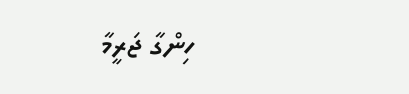ހިންގާ ޖަރީމާ